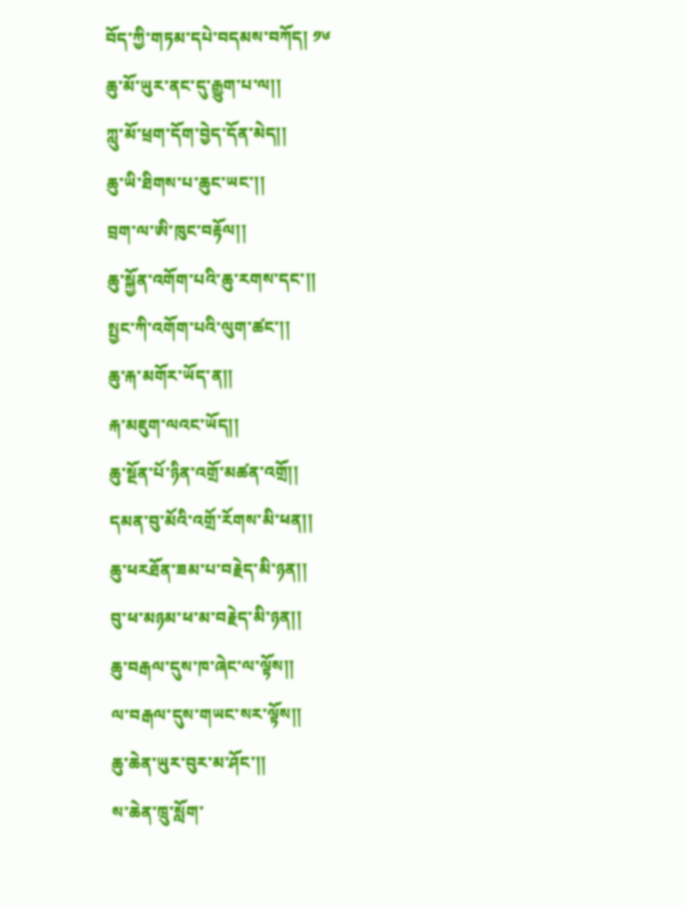བོད་ཀྱི་གཏམ་དཔེ་བདམས་བཀོད། ༡༦
ཆུ་མོ་ཡུར་ནང་དུ་རྒྱུག་པ་ལ།།
ཀླུ་མོ་ཕྲག་དོག་བྱེད་དོན་མེད།།
ཆུ་ཡི་ཐིགས་པ་ཆུང་ཡང་།།
བྲག་ལ་ཨི་ཁུང་བརྟོལ།།
ཆུ་སྐྱོན་འགོག་པའི་ཆུ་རགས་དང་།།
སྤྱང་ཀི་འགོག་པའི་ལུག་ཚང་།།
ཆུ་རྐ་མགོར་ཡོད་ན།།
རྐ་མཇུག་ལའང་ཡོད།།
ཆུ་སྔོན་པོ་ཉིན་འགྲོ་མཚན་འགྲོ།།
དམན་བུ་མོའི་འགྲོ་རོགས་མི་ཕན།།
ཆུ་ཕརཐོན་ཟམ་པ་བརྗེད་མི་ཉན།།
བུ་ཕ་མཉམ་ཕ་མ་བརྗེད་མི་ཉན།།
ཆུ་བརྒལ་དུས་ཁ་ཞེང་ལ་ལྟོས།།
ལ་བརྒལ་དུས་གཡང་སར་ལྟོས།།
ཆུ་ཆེན་ཡུར་བུར་མ་ཤོང་།།
ས་ཆེན་ཁྲུ་སློག་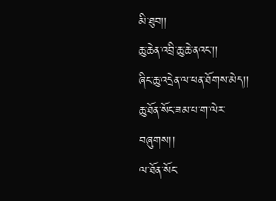མི་ཐུབ།།
ཆུ་ཆེན་འབྲི་ཆུ་ཆེ་ནའང་།།
ཞིང་ཆུ་འདྲེན་ལ་ཕན་ཐོགས་མེད།།
ཆུ་ཐོན་སོང་ཟམ་པ་ག་ལེར་བཞུགས།།
ལ་ཐོན་སོང་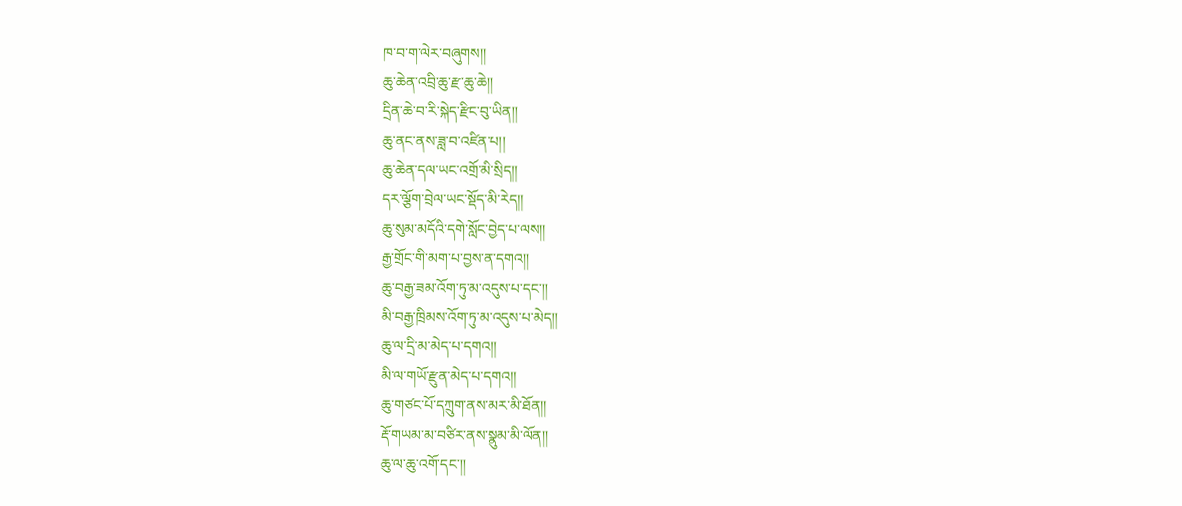ཁ་བ་ག་ལེར་བཞུགས།།
ཆུ་ཆེན་འབྲི་ཆུ་རྫ་ཆུ་ཆེ།།
དྲིན་ཆེ་བ་རི་སྐེད་རྫིང་བུ་ཡིན།།
ཆུ་ནང་ནས་ཟླ་བ་འཛིན་པ།།
ཆུ་ཆེན་དལ་ཡང་འགྲོ་མི་སྲིད།།
དར་ལྕོག་བྲེལ་ཡང་སྡོད་མི་རེད།།
ཆུ་སུམ་མདོའི་དགེ་སློང་བྱེད་པ་ལས།།
རྒྱ་གྲོང་གི་མག་པ་བྱས་ན་དགའ།།
ཆུ་བརྒྱ་ཟམ་འོག་ཏུ་མ་འདུས་པ་དང་།།
མི་བརྒྱ་ཁྲིམས་འོག་ཏུ་མ་འདུས་པ་མེད།།
ཆུ་ལ་དྲི་མ་མེད་པ་དགའ།།
མི་ལ་གཡོ་རྫུན་མེད་པ་དགའ།།
ཆུ་གཙང་པོ་དཀྲུག་ནས་མར་མི་ཐོན།།
རྡོ་གཡམ་མ་བཙིར་ནས་སྣུམ་མི་ལོན།།
ཆུ་ལ་ཆུ་འགོ་དང་།།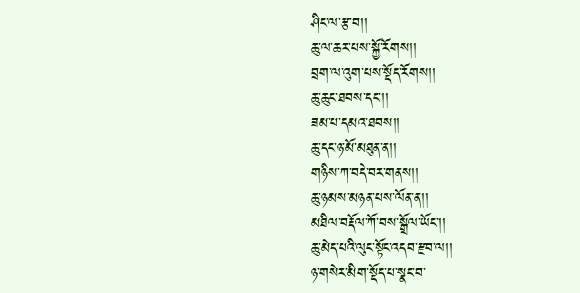ཤིང་ལ་རྩ་བ།།
ཆུ་ལ་ཆར་པས་སྐྱོ་རོགས།།
བྲག་ལ་འུག་པས་སྡོད་རོགས།།
ཆུ་ཆུང་ཐབས་དང་།།
ཟམ་པ་དམའ་ཐབས།།
ཆུ་དང་ཉ་མོ་མཐུན་ན།།
གཉིས་ཀ་བདེ་བར་གནས།།
ཆུ་ཉམས་མཉན་པས་ལོན་ན།།
མཐིལ་བརྡོལ་ཀོ་བས་སྒྲོལ་ཡོང་།།
ཆུ་མེད་པའི་ལུང་སྟོང་འདབ་རྫབ་ལ།།
ཉ་གསེར་མིག་སྡོད་པ་སྣང་བ་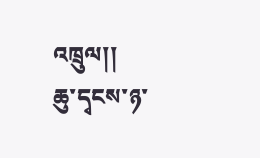འཁྲུལ།།
ཆུ་དྭངས་ཉ་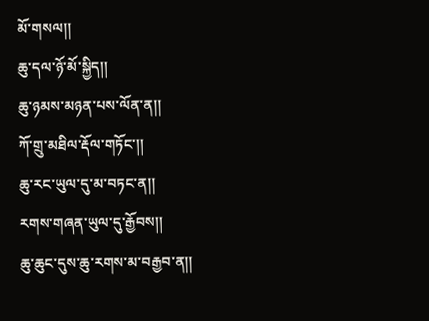མོ་གསལ།།
ཆུ་དལ་ཉོ་མོ་སྐྱིད།།
ཆུ་ཉམས་མཉན་པས་ལོན་ན།།
ཀོ་གྲུ་མཐིལ་རྡོལ་གཏོང་།།
ཆུ་རང་ཡུལ་དུ་མ་བཏང་ན།།
རགས་གཞན་ཡུལ་དུ་རྒྱོབས།།
ཆུ་ཆུང་དུས་ཆུ་རགས་མ་བརྒྱབ་ན།།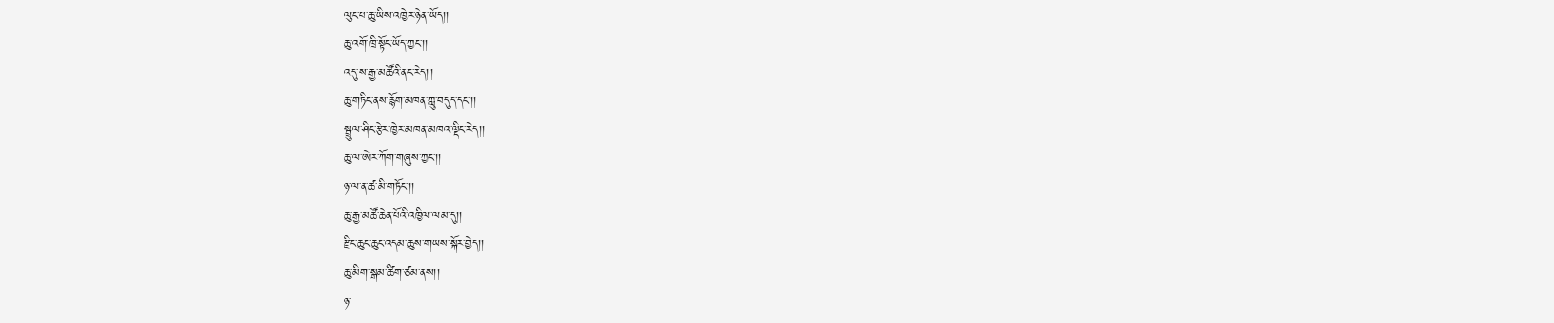ལུང་པ་ཆུ་ཡིས་འཁྱེར་ཉེན་ཡོད།།
ཆུ་འགོ་ཁྲི་སྟོང་ཡོད་ཀྱང་།།
འདུ་ས་རྒྱ་མཚོའི་ནང་རེད།།
ཆུ་གཏིང་ནས་རྙོག་མཁན་ཀླུ་བདུད་དང་།།
སྦྲུལ་ཤིང་རྩེར་ཁྱེར་མཁན་མཁའ་ལྡིང་རེད།།
ཆུ་ལ་ཨེར་ཀོག་གཞུས་ཀྱང་།།
ཉ་ལ་ན་ཚ་མི་གཏོང་།།
ཆུ་རྒྱ་མཚོ་ཆེན་པོའི་འཁྱིལ་ལམ་དུ།།
རྫིང་ཆུང་ཆུང་འདམ་ཆུས་གཡས་སྐོར་བྱེད།།
ཆུ་མིག་སྒམ་ཚིག་ཙམ་ནས།།
ཉ་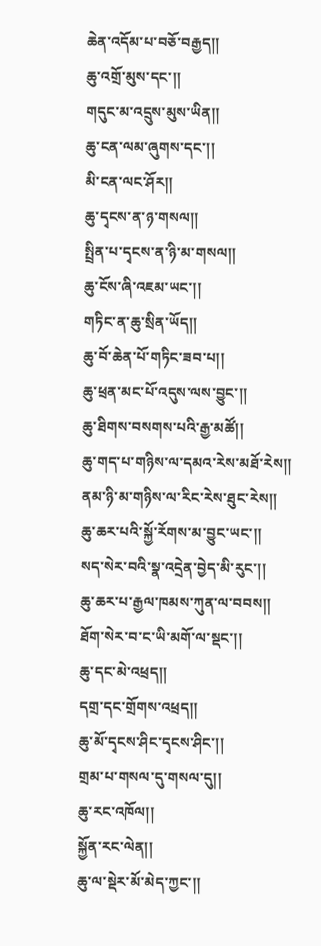ཆེན་འདོམ་པ་བཅོ་བརྒྱད།།
ཆུ་འགྲོ་མུས་དང་།།
གདུང་མ་འདྲུས་མུས་ཡིན།།
ཆུ་ངན་ལམ་ཞུགས་དང་།།
མི་ངན་ལང་ཤོར།།
ཆུ་དྭངས་ན་ཉ་གསལ།།
སྤྲིན་པ་དྭངས་ན་ཉི་མ་གསལ།།
ཆུ་ངོས་ཞི་འཇམ་ཡང་།།
གཏིང་ན་ཆུ་སྲིན་ཡོད།།
ཆུ་བོ་ཆེན་པོ་གཏིང་ཟབ་པ།།
ཆུ་ཕྲན་མང་པོ་འདུས་ལས་བྱུང་།།
ཆུ་ཐིགས་བསགས་པའི་རྒྱ་མཚོ།།
ཆུ་གད་པ་གཉིས་ལ་དམའ་རེས་མཐོ་རེས།།
ནམ་ཉི་མ་གཉིས་ལ་རིང་རེས་ཐུང་རེས།།
ཆུ་ཆར་པའི་སྐྱོ་རོགས་མ་བྱུང་ཡང་།།
སད་སེར་བའི་སྣ་འདྲེན་བྱེད་མི་རུང་།།
ཆུ་ཆར་པ་རྒྱལ་ཁམས་ཀུན་ལ་བབས།།
ཐོག་སེར་བ་ང་ཡི་མགོ་ལ་སྡང་།།
ཆུ་དང་མེ་འཕྲད།།
དགྲ་དང་གྲོགས་འཕྲད།།
ཆུ་མོ་དྭངས་ཤིང་དྭངས་ཤིང་།།
གྲམ་པ་གསལ་དུ་གསལ་དུ།།
ཆུ་རང་འཁོལ།།
སྐྱོན་རང་ལེན།།
ཆུ་ལ་སྡེར་མོ་མེད་ཀྱང་།།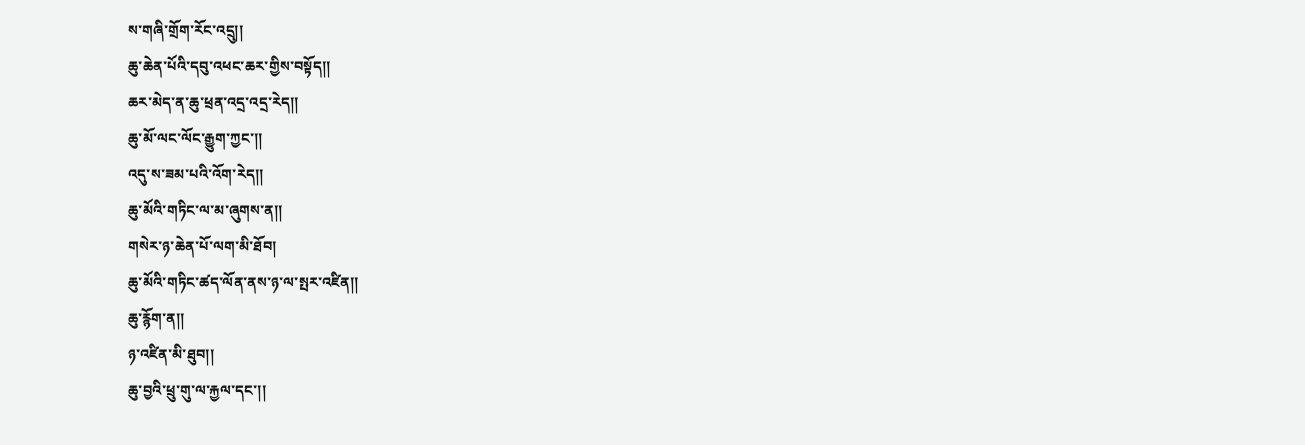ས་གཞི་གྲོག་རོང་འདྲུ།།
ཆུ་ཆེན་པོའི་དབུ་འཕང་ཆར་གྱིས་བསྟོད།།
ཆར་མེད་ན་ཆུ་ཕྲན་འདྲ་འདྲ་རེད།།
ཆུ་མོ་ལང་ལོང་རྒྱུག་ཀྱང་།།
འདུ་ས་ཟམ་པའི་འོག་རེད།།
ཆུ་མོའི་གཏིང་ལ་མ་ཞུགས་ན།།
གསེར་ཉ་ཆེན་པོ་ལག་མི་ཐོབ།
ཆུ་མོའི་གཏིང་ཚད་ལོན་ནས་ཉ་ལ་སྤར་འཛིན།།
ཆུ་རྙོག་ན།།
ཉ་འཛིན་མི་ཐུབ།།
ཆུ་བྱའི་ཕྲུ་གུ་ལ་རྐྱལ་དང་།།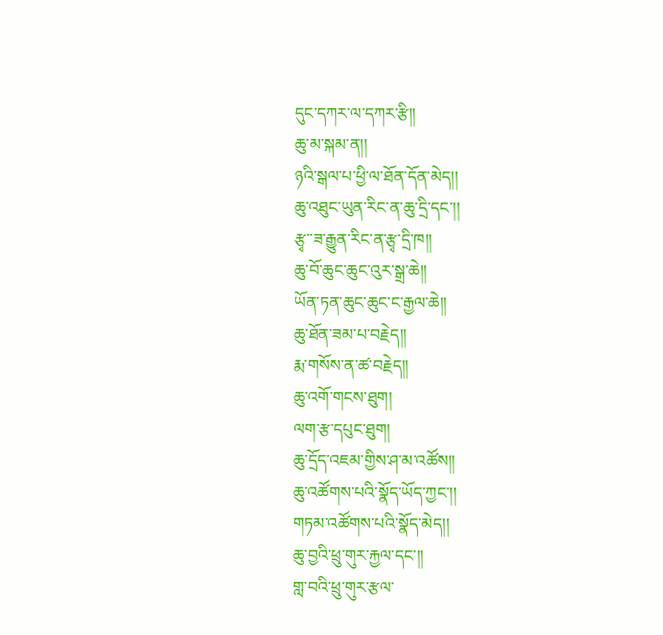དུང་དཀར་ལ་དཀར་རྩི།།
ཆུ་མ་སྐམ་ན།།
ཉའི་སྒལ་པ་ཕྱི་ལ་ཐོན་དོན་མེད།།
ཆུ་འཐུང་ཡུན་རིང་ན་ཆུ་དྲི་དང་།།
རྩྭ་་ཟ་རྒྱུན་རིང་ན་རྩྭ་དྲི་ཁ།།
ཆུ་བོ་ཆུང་ཆུང་འུར་སྒྲ་ཆེ།།
ཡོན་ཏན་ཆུང་ཆུང་ང་རྒྱལ་ཆེ།།
ཆུ་ཐོན་ཟམ་པ་བརྗེད།།
རྨ་གསོས་ན་ཚ་བརྗེད།།
ཆུ་འགོ་གངས་ཐུག།
ལག་རྩ་དཔུང་ཐུག།
ཆུ་དྲོད་འཇམ་གྱིས་ཤ་མ་འཚོས།།
ཆུ་འཚོགས་པའི་སྣོད་ཡོད་ཀྱང་།།
གཏམ་འཚོགས་པའི་སྣོད་མེད།།
ཆུ་བྱའི་ཕྲུ་གུར་རྐྱལ་དང་།།
གླ་བའི་ཕྲུ་གུར་རྩལ་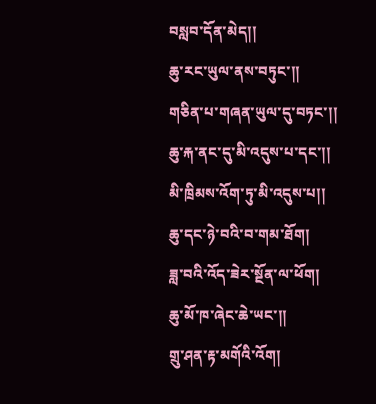བསླབ་དོན་མེད།།
ཆུ་རང་ཡུལ་ནས་བཏུང་།།
གཅིན་པ་གཞན་ཡུལ་དུ་བཏང་།།
ཆུ་རྐ་ནང་དུ་མི་འདུས་པ་དང་།།
མི་ཁྲིམས་འོག་ཏུ་མི་འདུས་པ།།
ཆུ་དང་ཉེ་བའི་བ་གམ་ཐོག།
ཟླ་བའི་འོད་ཟེར་སྔོན་ལ་ཕོག།
ཆུ་མོ་ཁ་ཞེང་ཆེ་ཡང་།།
གྲུ་ཤན་རྟ་མགོའི་འོག།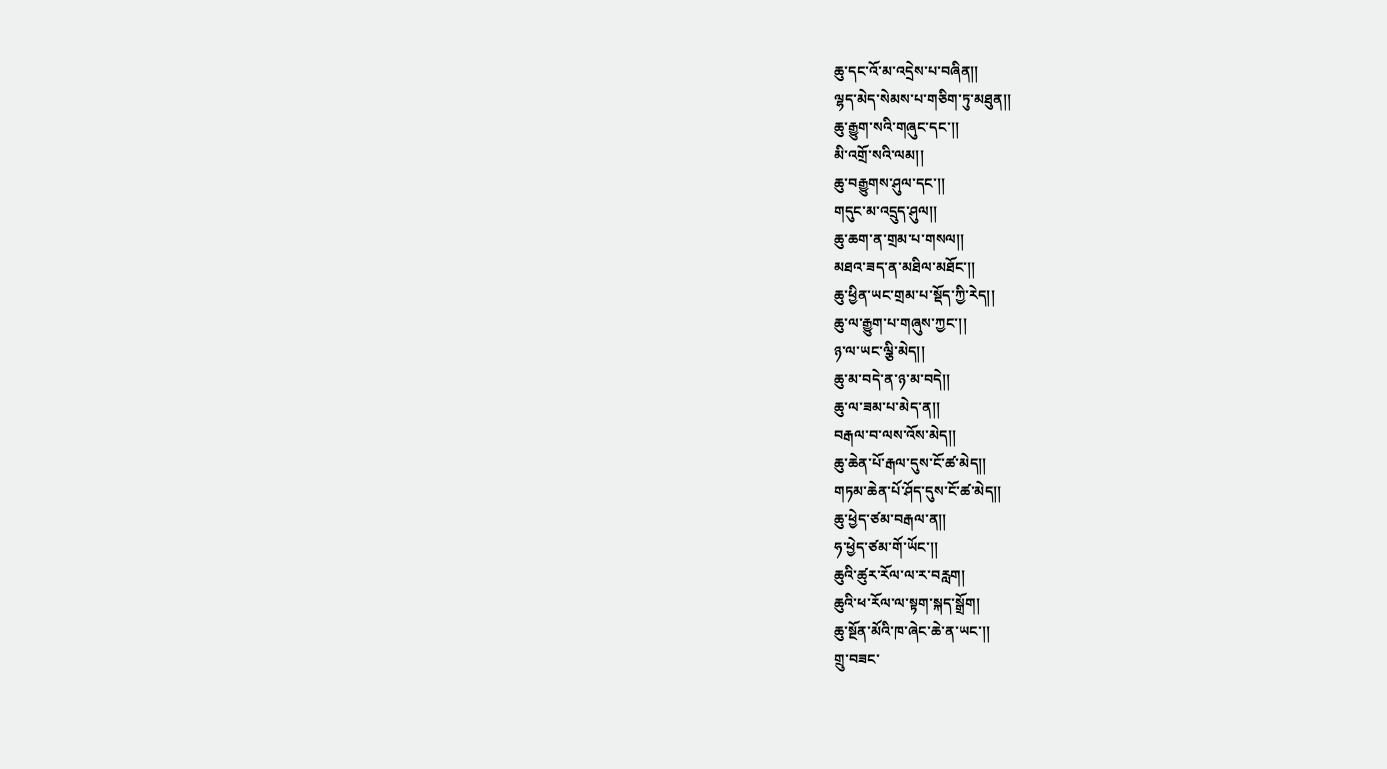ཆུ་དང་འོ་མ་འདྲེས་པ་བཞིན།།
ལྷད་མེད་སེམས་པ་གཅིག་ཏུ་མཐུན།།
ཆུ་རྒྱུག་སའི་གཞུང་དང་།།
མི་འགྲོ་སའི་ལམ།།
ཆུ་བརྒྱུགས་ཤུལ་དང་།།
གདུང་མ་འདྲུད་ཤུལ།།
ཆུ་ཆག་ན་གྲམ་པ་གསལ།།
མཐའ་ཟད་ན་མཐིལ་མཐོང་།།
ཆུ་ཕྱིན་ཡང་གྲམ་པ་སྡོད་ཀྱི་རེད།།
ཆུ་ལ་རྒྱུག་པ་གཞུས་ཀྱང་།།
ཉ་ལ་ཡང་ལྕི་མེད།།
ཆུ་མ་བདེ་ན་ཉ་མ་བདེ།།
ཆུ་ལ་ཟམ་པ་མེད་ན།།
བརྒལ་བ་ལས་འོས་མེད།།
ཆུ་ཆེན་པོ་རྒལ་དུས་ངོ་ཚ་མེད།།
གཏམ་ཆེན་པོ་ཤོད་དུས་ངོ་ཚ་མེད།།
ཆུ་ཕྱེད་ཙམ་བརྒལ་ན།།
ཧ་ཕྱེད་ཙམ་གོ་ཡོང་།།
ཆུའི་ཚུར་རོལ་ལ་ར་བརླག།
ཆུའི་ཕ་རོལ་ལ་སྟག་སྐད་སྒྲོག།
ཆུ་སྔོན་མོའི་ཁ་ཞེང་ཆེ་ན་ཡང་།།
གྲུ་བཟང་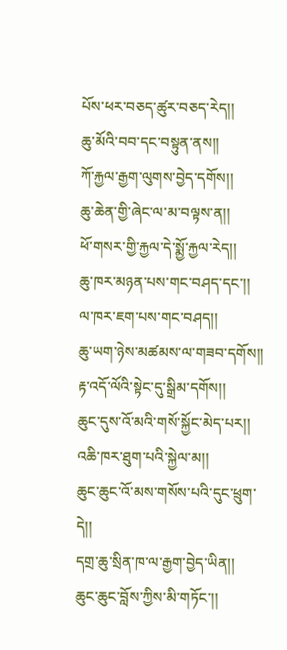པོས་ཕར་བཅད་ཚུར་བཅད་རེད།།
ཆུ་མོའི་བབ་དང་བསྟུན་ནས།།
ཀོ་རྐྱལ་རྒྱག་ལུགས་བྱེད་དགོས།།
ཆུ་ཆེན་གྱི་ཞེང་ལ་མ་བལྟས་ན།།
ཕོ་གསར་གྱི་རྐྱལ་དེ་སྨྱོ་རྐྱལ་རེད།།
ཆུ་ཁར་མཉན་པས་གང་བཤད་དང་།།
ལ་ཁར་ཇག་པས་གང་བཤད།།
ཆུ་ཡག་ཉེས་མཚམས་ལ་གཟབ་དགོས།།
རྟ་འདོ་ལོའི་སྟེང་དུ་སྒྲིམ་དགོས།།
ཆུང་དུས་འོ་མའི་གསོ་སྐྱོང་མེད་པར།།
འཆི་ཁར་ཐུག་པའི་སྐྱེལ་མ།།
ཆུང་ཆུང་འོ་མས་གསོས་པའི་དུང་ཕྲུག་དེ།།
དགྲ་ཆུ་སྲིན་ཁ་ལ་རྒྱག་བྱེད་ཡིན།།
ཆུང་ཆུང་བློས་ཀྱིས་མི་གཏོང་།།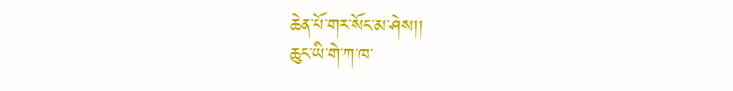ཆེན་པོ་གར་སོང་མ་ཤེས།།
ཆུང་ཡི་གེ་ཀ་ཁ་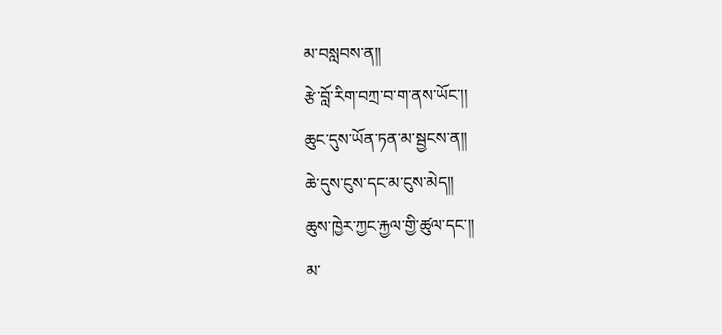མ་བསླབས་ན།།
རྩེ་བློ་རིག་བཀྲ་བ་ག་ནས་ཡོང་།།
ཆུང་དུས་ཡོན་ཏན་མ་སྦྱངས་ན།།
ཆེ་དུས་ངུས་དང་མ་ངུས་མེད།།
ཆུས་ཁྱེར་ཀྱང་རྐྱལ་གྱི་ཚུལ་དང་།།
མ་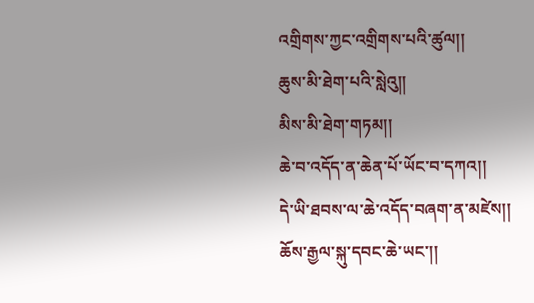འགྲིགས་ཀྱང་འགྲིགས་པའི་ཚུལ།།
ཆུས་མི་ཐེག་པའི་སླེའུ།།
མིས་མི་ཐེག་གཏམ།།
ཆེ་བ་འདོད་ན་ཆེན་པོ་ཡོང་བ་དཀའ།།
དེ་ཡི་ཐབས་ལ་ཆེ་འདོད་བཞག་ན་མཛེས།།
ཆོས་རྒྱལ་སྐུ་དབང་ཆེ་ཡང་།།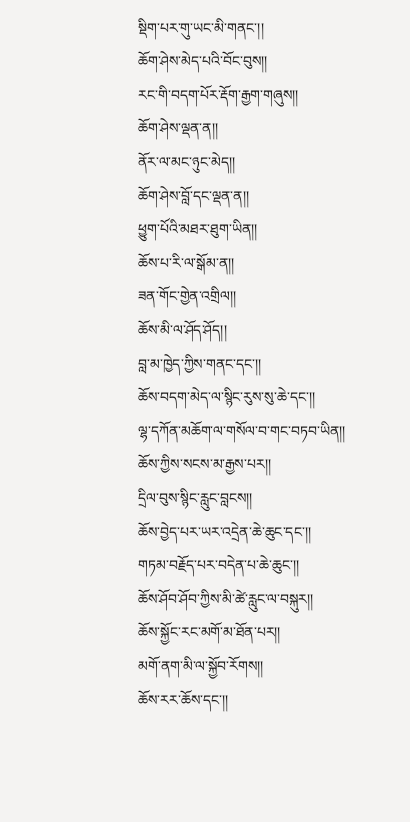སྡིག་པར་གུ་ཡང་མི་གནང་།།
ཆོག་ཤེས་མེད་པའི་བོང་བུས།།
རང་གི་བདག་པོར་རྡོག་རྒྱག་གཞུས།།
ཆོག་ཤེས་ལྡན་ན།།
ནོར་ལ་མང་ཉུང་མེད།།
ཆོག་ཤེས་བློ་དང་ལྡན་ན།།
ཕྱུག་པོའི་མཐར་ཐུག་ཡིན།།
ཆོས་པ་རི་ལ་སྒོམ་ན།།
ཟན་གོང་གྱེན་འགྲིལ།།
ཆོས་མི་ལ་ཤོད་ཤོད།།
བླ་མ་ཁྱེད་ཀྱིས་གནང་དང་།།
ཆོས་བདག་མེད་ལ་སྙིང་རུས་སུ་ཆེ་དང་།།
ལྷ་དཀོན་མཆོག་ལ་གསོལ་བ་གང་བཏབ་ཡིན།།
ཆོས་ཀྱིས་སངས་མ་རྒྱས་པར།།
དྲིལ་བུས་སྙིང་རླུང་བླངས།།
ཆོས་བྱེད་པར་ཡར་འདྲེན་ཆེ་ཆུང་དང་།།
གཏམ་བརྗོད་པར་བདེན་པ་ཆེ་ཆུང་།།
ཆོས་ཤོབ་ཤོབ་ཀྱིས་མི་ཚེ་རླུང་ལ་བསྐུར།།
ཆོས་སྐྱོང་རང་མགོ་མ་ཐོན་པར།།
མགོ་ནག་མི་ལ་སྐྱོབ་རོགས།།
ཆོས་རར་ཆོས་དང་།།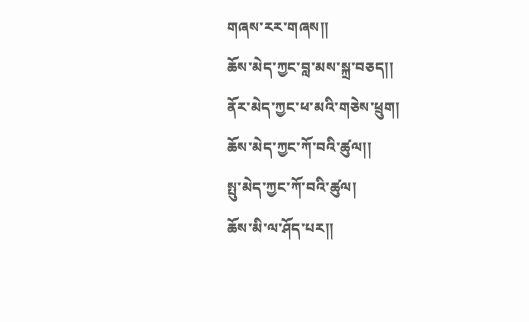གཞས་རར་གཞས།།
ཆོས་མེད་ཀྱང་བླ་མས་སྐྲ་བཅད།།
ནོར་མེད་ཀྱང་ཕ་མའི་གཅེས་ཕྲུག།
ཆོས་མེད་ཀྱང་ཀོ་བའི་ཚུལ།།
སྤུ་མེད་ཀྱང་ཀོ་བའི་ཚུལ།
ཆོས་མི་ལ་ཤོད་པར།།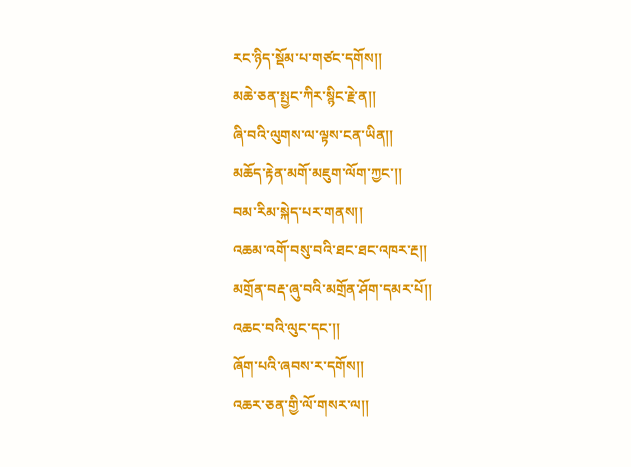རང་ཉིད་སྡོམ་པ་གཙང་དགོས།།
མཆེ་ཅན་སྤྱང་ཀིར་སྙིང་རྗེ་ན།།
ཞི་བའི་ལུགས་ལ་ལྟས་ངན་ཡིན།།
མཆོད་རྟེན་མགོ་མཇུག་ལོག་ཀྱང་།།
བམ་རིམ་སྐེད་པར་གནས།།
འཆམ་འགོ་བསུ་བའི་ཐང་ཐང་འཁར་རྔ།།
མགྲོན་བརྡ་ཞུ་བའི་མགྲོན་ཤོག་དམར་པོ།།
འཆང་བའི་ལུང་དང་།།
ཞོག་པའི་ཞབས་ར་དགོས།།
འཆར་ཅན་གྱི་ལོ་གསར་ལ།།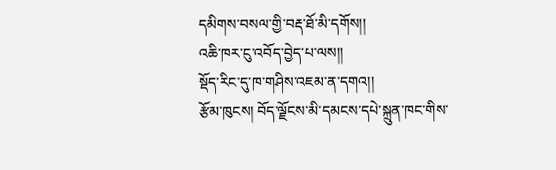དམིགས་བསལ་གྱི་བརྡ་ཐོ་མི་དགོས།།
འཆི་ཁར་ངུ་འབོད་བྱེད་པ་ལས།།
སྡོད་རིང་དུ་ཁ་གཤིས་འཇམ་ན་དགའ།།
རྩོམ་ཁུངས། བོད་ལྗོངས་མི་དམངས་དཔེ་སྐྲུན་ཁང་གིས་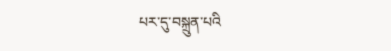པར་དུ་བསྐྲུན་པའི